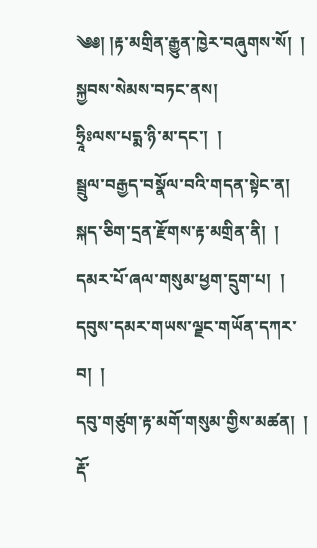༄༅། །རྟ་མགྲིན་རྒྱུན་ཁྱེར་བཞུགས་སོ།  །
སྐྱབས་སེམས་བཏང་ནས།
ཧྲཱིཿལས་པདྨ་ཉི་མ་དང་།  །
སྦྲུལ་བརྒྱད་བསྣོལ་བའི་གདན་སྟེང་ན།
སྐད་ཅིག་དྲན་རྫོགས་རྟ་མགྲིན་ནི།  །
དམར་པོ་ཞལ་གསུམ་ཕྱག་དྲུག་པ།  །
དབུས་དམར་གཡས་ལྗང་གཡོན་དཀར་བ།  །
དབུ་གཙུག་རྟ་མགོ་གསུམ་གྱིས་མཚན།  །
རྡོ་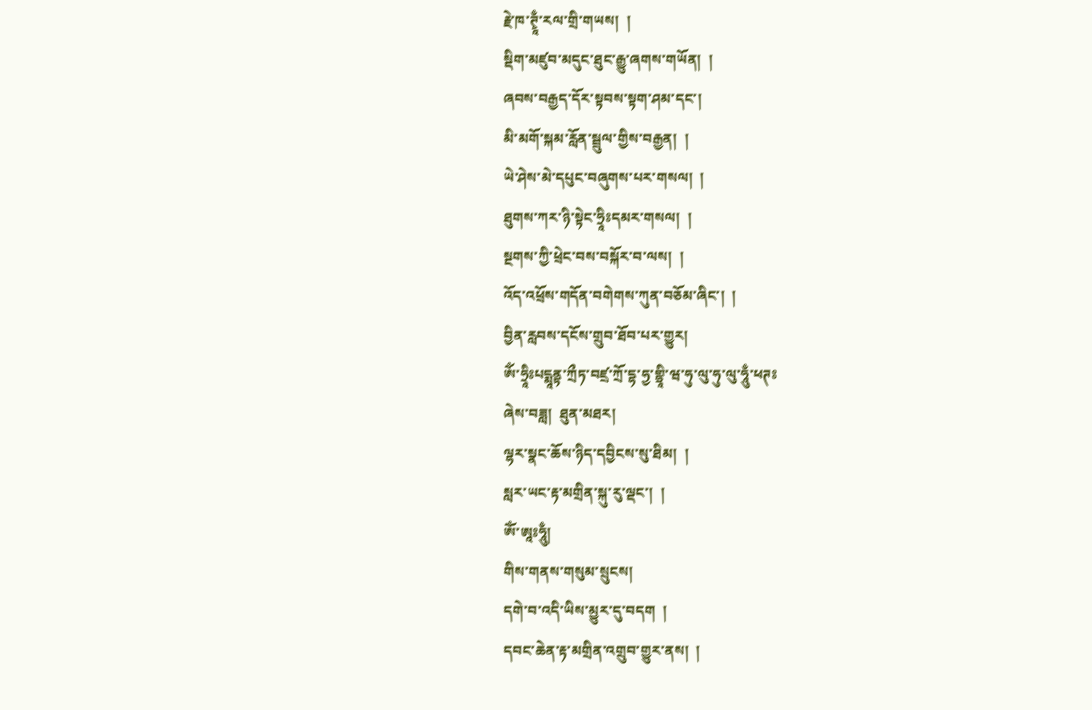རྗེ་ཁ་ཊྭཱྃ་རལ་གྲི་གཡས།  །
སྡིག་མཛུབ་མདུང་ཐུང་རྒྱུ་ཞགས་གཡོན།  །
ཞབས་བརྒྱད་དོར་སྟབས་སྟག་ཤམ་དང་།
མི་མགོ་སྐམ་རློན་སྦྲུལ་གྱིས་བརྒྱན།  །
ཡེ་ཤེས་མེ་དཔུང་བཞུགས་པར་གསལ།  །
ཐུགས་ཀར་ཉི་སྟེང་ཧྲཱིཿདམར་གསལ།  །
སྔགས་ཀྱི་ཕྲེང་བས་བསྐོར་བ་ལས།  །
འོད་འཕྲོས་གདོན་བགེགས་ཀུན་བཅོམ་ཞིང་།  །
བྱིན་རླབས་དངོས་གྲུབ་ཐོབ་པར་གྱུར།
ཨོཾ་ཧྲཱིཿཔདྨཱནྟ་ཀྲྀཏ་བཛྲ་ཀྲོ་དྷ་ཧྱ་གྷྲཱི་ཝ་ཧུ་ལུ་ཧུ་ལུ་ཧཱུྃ་ཕཊཿ
ཞེས་བཟླ།  ཐུན་མཐར།
ལྷར་སྣང་ཆོས་ཉིད་དབྱིངས་སུ་ཐིམ།  །
སླར་ཡང་རྟ་མགྲིན་སྐུ་རུ་ལྡང་།  །
ཨོཾ་ཨཱཿཧཱུྃ།
གིས་གནས་གསུམ་སྲུངས།
དགེ་བ་འདི་ཡིས་མྱུར་དུ་བདག  །
དབང་ཆེན་རྟ་མགྲིན་འགྲུབ་གྱུར་ནས།  །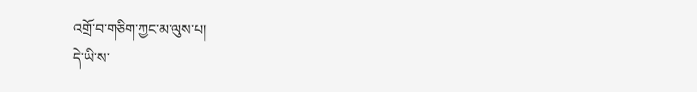འགྲོ་བ་གཅིག་ཀྱང་མ་ལུས་པ།
དེ་ཡི་ས་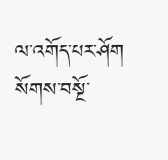ལ་འགོད་པར་ཤོག
སོགས་བསྔོ་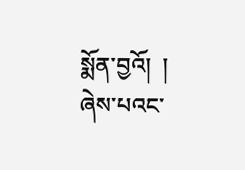སྨོན་བྱའོ།  །
ཞེས་པའང་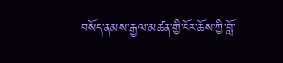བསོད་ནམས་རྒྱལ་མཚན་གྱི་ངོར་ཆོས་ཀྱི་བློ་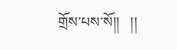གྲོས་པས་སོ།།   །།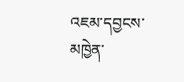འཇམ་དབྱངས་མཁྱེན་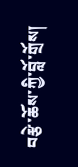བརྩེ་ཆོས་ཀྱི་བློ་གྲོས།